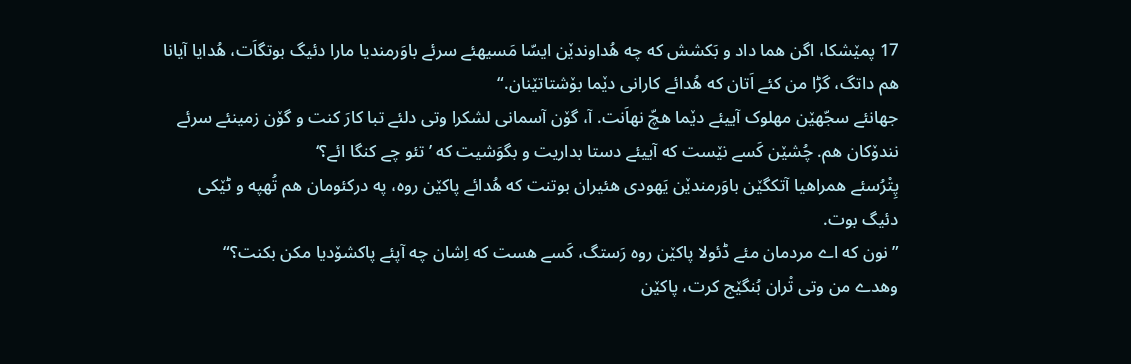17 پمێشکا، اگن هما داد و بَکشش که چه هُداوندێن ایسّا مَسیهئے سرئے باوَرمندیا مارا دئیگ بوتگاَت، هُدایا آیانا هم داتگ، گڑا من کئے اَتان که هُدائے کارانی دێما بۆشتاتێنان.“
جهانئے سجّهێن مهلوک آییئے دێما هچّ نهاَنت. آ، گۆن آسمانی لشکرا وتی دلئے تبا کارَ کنت و گۆن زمینئے سرئے نندۆکان هم. چُشێن کَسے نێست که آییئے دستا بداریت و بگوَشیت که ’تئو چے کنگا ائے؟‘
پِتْرُسئے همراهیا آتکگێن باوَرمندێن یَهودی هئیران بوتنت که هُدائے پاکێن روه، په درکئومان هم تُهپه و ٹێکی دئیگ بوت.
”نون که اے مردمان مئے ڈئولا پاکێن روه رَستگ، کَسے هست که اِشان چه آپئے پاکشۆدیا مکن بکنت؟“
وهدے من وتی تْران بُنگێج کرت، پاکێن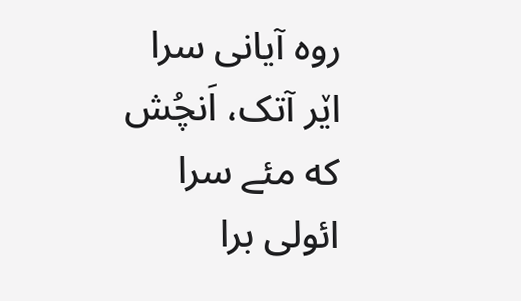روه آیانی سرا اێر آتک، اَنچُش که مئے سرا ائولی برا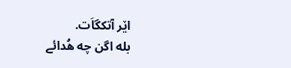اێر آتکگاَت.
بله اگن چه هُدائے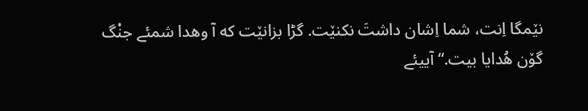نێمگا اِنت، شما اِشان داشتَ نکنێت. گڑا بزانێت که آ وهدا شمئے جنْگ گۆن هُدایا بیت.“ آییئے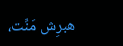هبرِش مَنِّت،